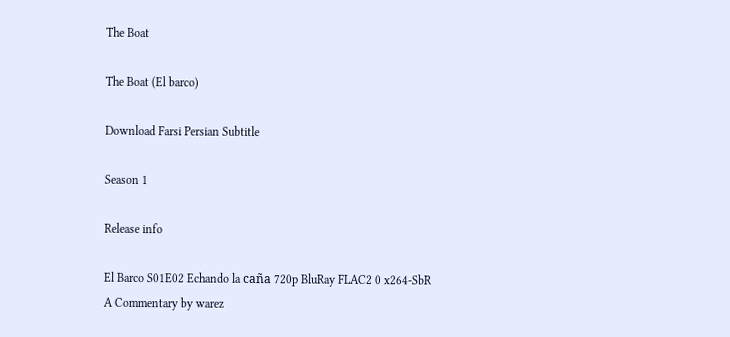The Boat

The Boat (El barco)

Download Farsi Persian Subtitle

Season 1

Release info

El Barco S01E02 Echando la caña 720p BluRay FLAC2 0 x264-SbR
A Commentary by warez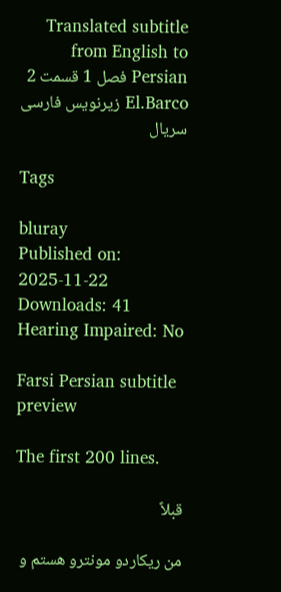Translated subtitle from English to Persian فصل 1 قسمت 2 El.Barco زیرنویس فارسی سریال

Tags

bluray
Published on: 2025-11-22
Downloads: 41
Hearing Impaired: No

Farsi Persian subtitle preview

The first 200 lines.

قبلاً

من ریکاردو مونترو هستم و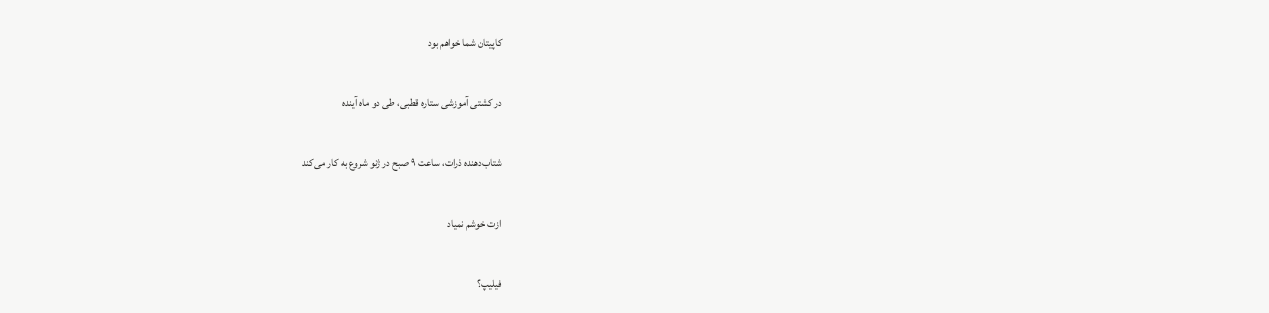کاپیتان شما خواهم بود

در کشتی آموزشی ستاره قطبی، طی دو ماه آینده

شتاب‌دهنده ذرات، ساعت ۹ صبح در ژنو شروع به کار می‌کند

ازت خوشم نمیاد

فیلیپ؟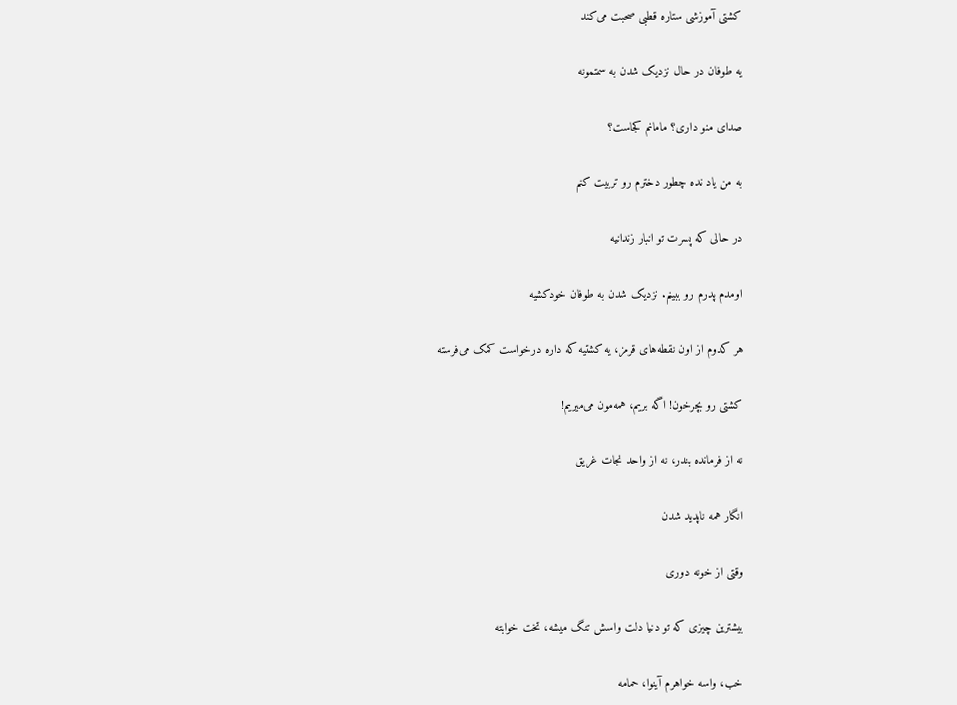کشتی آموزشی ستاره قطبی صحبت می‌کند

یه طوفان در حال نزدیک شدن به سمتمونه

صدای منو داری؟ مامانم کجاست؟

به من یاد نده چطور دخترم رو تربیت کنم

در حالی که پسرت تو انبار زندانیه

اومدم پدرم رو ببینم. نزدیک شدن به طوفان خودکشیه

هر کدوم از اون نقطه‌های قرمز، یه کشتیه که داره درخواست کمک می‌فرسته

کشتی رو بچرخون! اگه بریم، همه‌مون می‌میریم!

نه از فرمانده بندر، نه از واحد نجات غریق

انگار همه ناپدید شدن

وقتی از خونه دوری

بیشترین چیزی که تو دنیا دلت واسش تنگ میشه، تخت خوابته

خب، واسه خواهرم آینوا، حمامه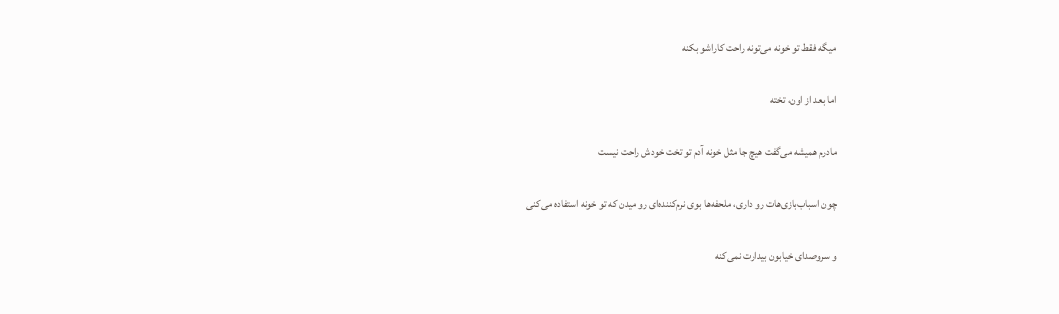میگه فقط تو خونه می‌تونه راحت کاراشو بکنه

اما بعد از اون، تخته

مادرم همیشه می‌گفت هیچ جا مثل خونه آدم تو تخت خودش راحت نیست

چون اسباب‌بازی‌هات رو داری، ملحفه‌ها بوی نرم‌کننده‌ای رو میدن که تو خونه استفاده می‌کنی

و سروصدای خیابون بیدارت نمی‌کنه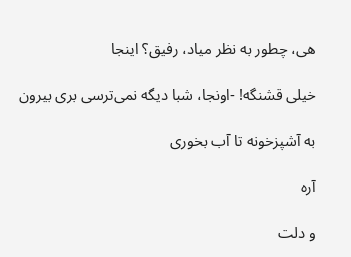هی، چطور به نظر میاد، رفیق؟ اینجا

خیلی قشنگه! -اونجا، شبا دیگه نمی‌ترسی بری بیرون

به آشپزخونه تا آب بخوری

آره

و دلت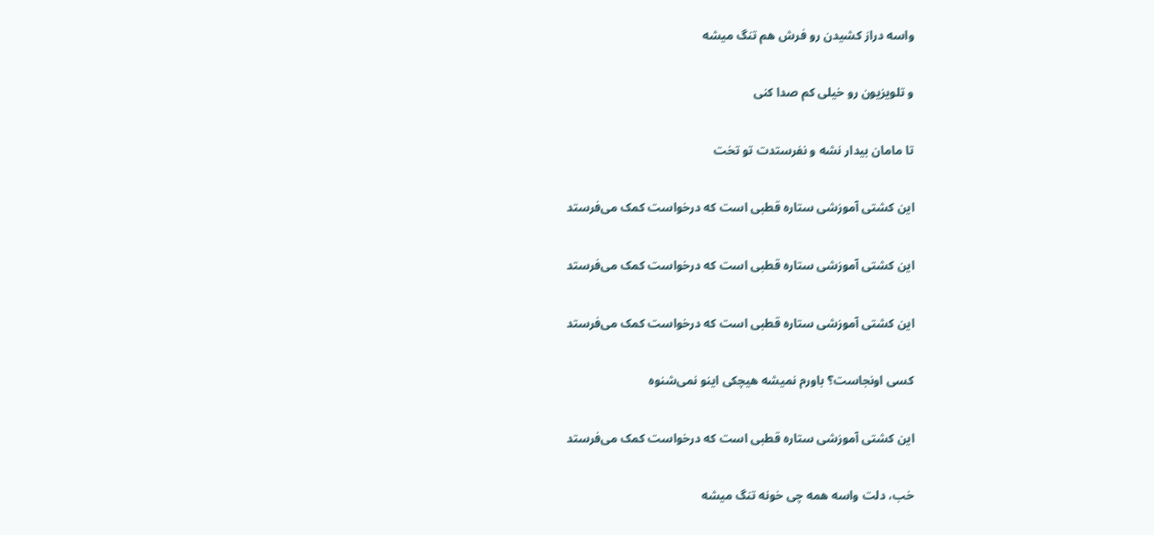واسه دراز کشیدن رو فرش هم تنگ میشه

و تلویزیون رو خیلی کم صدا کنی

تا مامان بیدار نشه و نفرستدت تو تخت

این کشتی آموزشی ستاره قطبی است که درخواست کمک می‌فرستد

این کشتی آموزشی ستاره قطبی است که درخواست کمک می‌فرستد

این کشتی آموزشی ستاره قطبی است که درخواست کمک می‌فرستد

کسی اونجاست؟ باورم نمیشه هیچکی اینو نمی‌شنوه

این کشتی آموزشی ستاره قطبی است که درخواست کمک می‌فرستد

خب، دلت واسه همه چی خونه تنگ میشه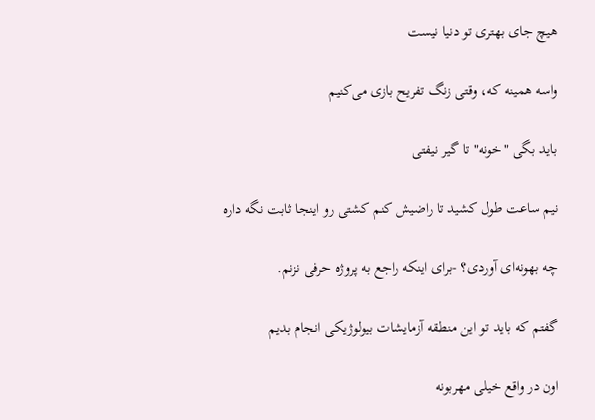هیچ جای بهتری تو دنیا نیست

واسه همینه که، وقتی زنگ تفریح بازی می‌کنیم

باید بگی "خونه" تا گیر نیفتی

نیم ساعت طول کشید تا راضیش کنم کشتی رو اینجا ثابت نگه داره

چه بهونه‌ای آوردی؟ -برای اینکه راجع به پروژه حرفی نزنم.

گفتم که باید تو این منطقه آزمایشات بیولوژیکی انجام بدیم

اون در واقع خیلی مهربونه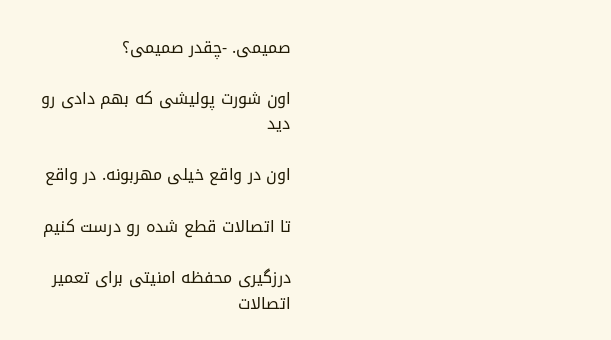صمیمی. -چقدر صمیمی؟

اون شورت پولیشی که بهم دادی رو دید

اون در واقع خیلی مهربونه. در واقع

تا اتصالات قطع شده رو درست کنیم

درزگیری محفظه امنیتی برای تعمیر اتصالات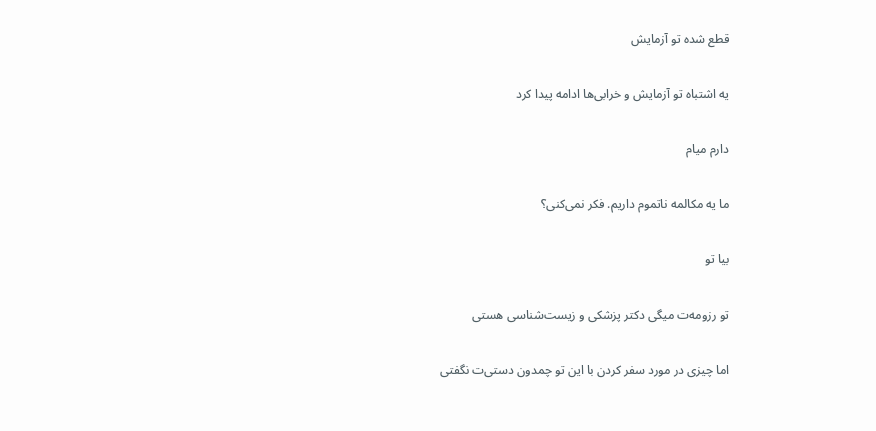قطع شده تو آزمایش

یه اشتباه تو آزمایش و خرابی‌ها ادامه پیدا کرد

دارم میام

ما یه مکالمه ناتموم داریم. فکر نمی‌کنی؟

بیا تو

تو رزومه‌ت میگی دکتر پزشکی و زیست‌شناسی هستی

اما چیزی در مورد سفر کردن با این تو چمدون دستی‌ت نگفتی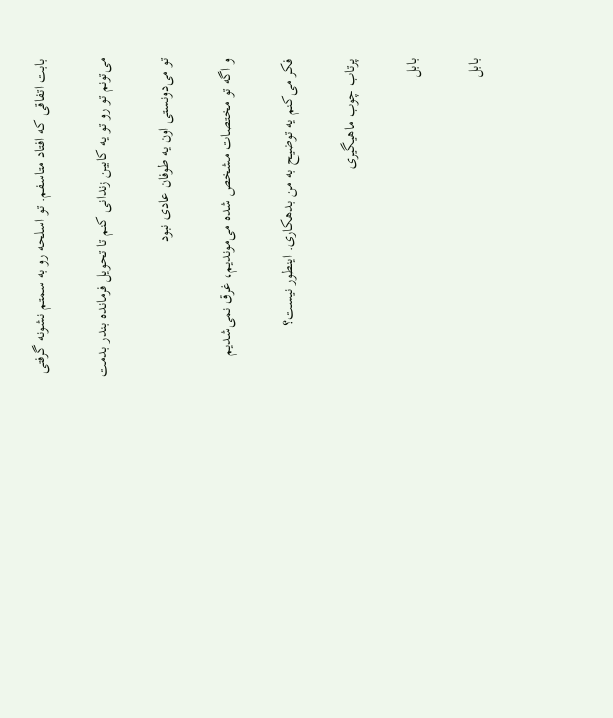بابت اتفاقی که افتاد متاسفم. تو اسلحه رو به سمتم نشونه گرفتی

می‌تونم تو رو تو یه کابین زندانی کنم تا تحویل فرمانده بندر بدمت

تو می‌دونستی اون یه طوفان عادی نبود

و اگه تو مختصات مشخص شده می‌موندیم، غرق نمی‌شدیم

فکر می‌کنم یه توضیح به من بدهکاری. اینطور نیست؟

پرتاب چوب ماهیگیری

بابل

بابل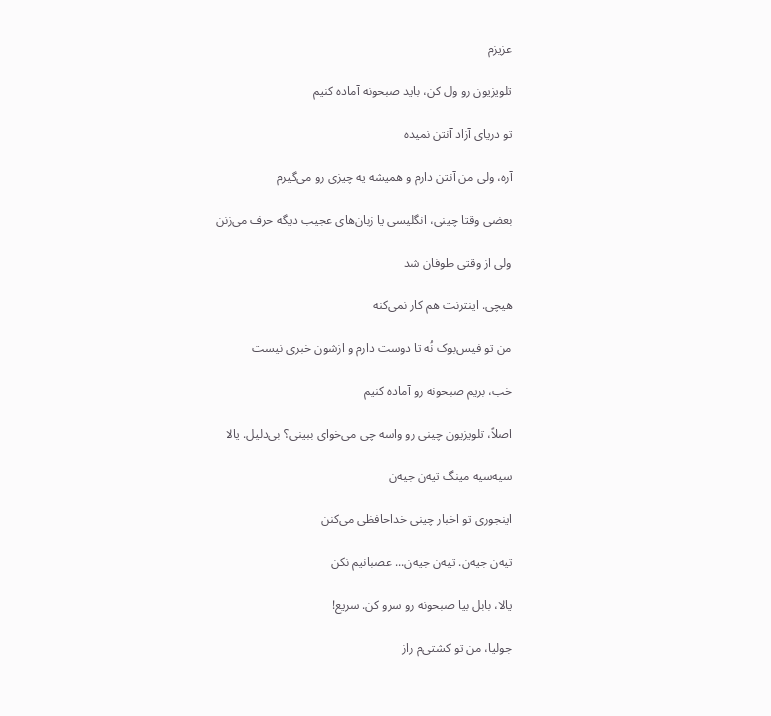عزیزم

تلویزیون رو ول کن، باید صبحونه آماده کنیم

تو دریای آزاد آنتن نمیده

آره، ولی من آنتن دارم و همیشه یه چیزی رو می‌گیرم

بعضی وقتا چینی، انگلیسی یا زبان‌های عجیب دیگه حرف می‌زنن

ولی از وقتی طوفان شد

هیچی. اینترنت هم کار نمی‌کنه

من تو فیس‌بوک نُه تا دوست دارم و ازشون خبری نیست

خب، بریم صبحونه رو آماده کنیم

اصلاً، تلویزیون چینی رو واسه چی می‌خوای ببینی؟ بی‌دلیل. یالا

سیه‌سیه مینگ تیه‌ن جیه‌ن

اینجوری تو اخبار چینی خداحافظی می‌کنن

تیه‌ن جیه‌ن. تیه‌ن جیه‌ن... عصبانیم نکن

یالا، بابل بیا صبحونه رو سرو کن. سریع!

جولیا، من تو کشتی‌م راز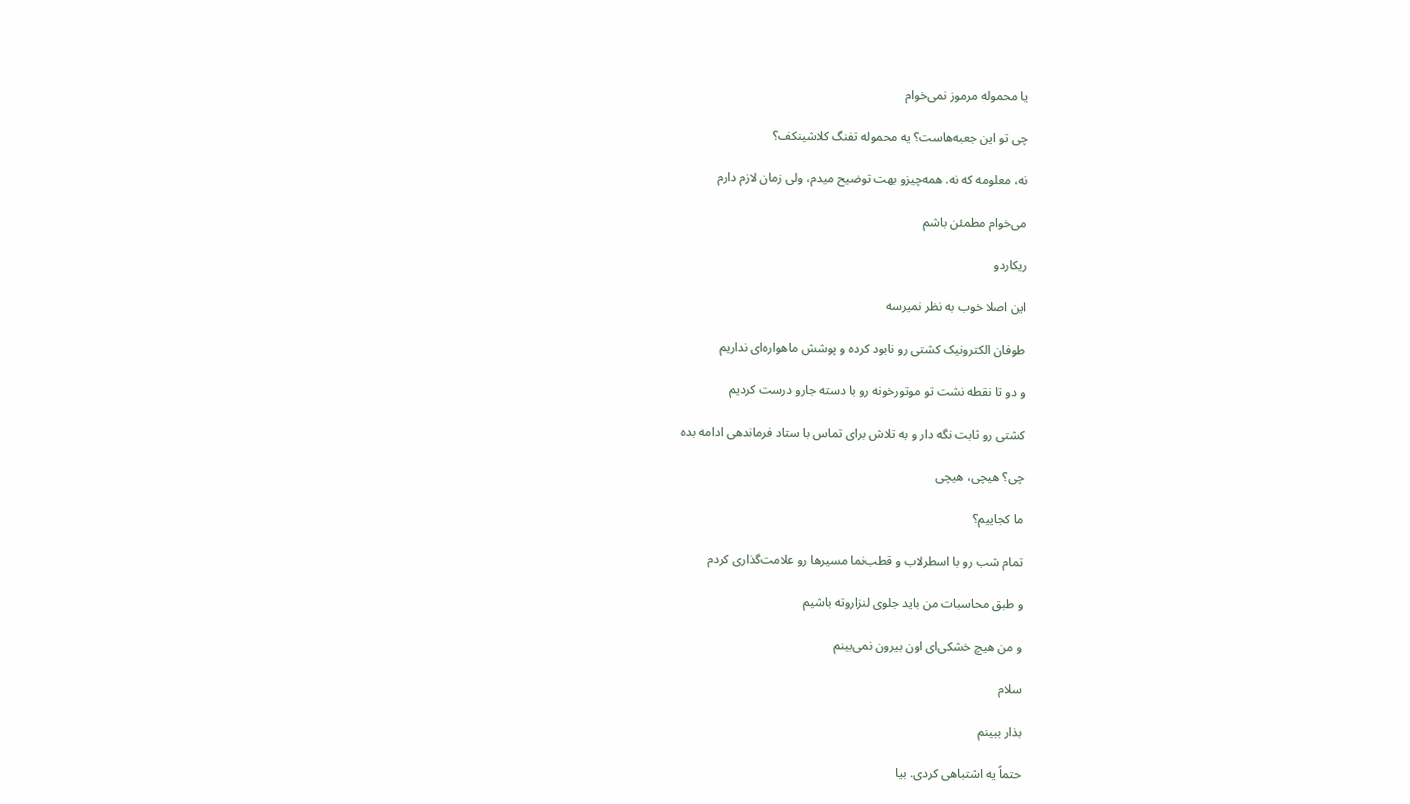یا محموله مرموز نمی‌خوام

چی تو این جعبه‌هاست؟ یه محموله تفنگ کلاشینکف؟

نه، معلومه که نه. همه‌چیزو بهت توضیح میدم، ولی زمان لازم دارم

می‌خوام مطمئن باشم

ریکاردو

این اصلا خوب به نظر نمیرسه

طوفان الکترونیک کشتی رو نابود کرده و پوشش ماهواره‌ای نداریم

و دو تا نقطه نشت تو موتورخونه رو با دسته جارو درست کردیم

کشتی رو ثابت نگه دار و به تلاش برای تماس با ستاد فرماندهی ادامه بده

چی؟ هیچی، هیچی

ما کجاییم؟

تمام شب رو با اسطرلاب و قطب‌نما مسیرها رو علامت‌گذاری کردم

و طبق محاسبات من باید جلوی لنزاروته باشیم

و من هیچ خشکی‌ای اون بیرون نمی‌بینم

سلام

بذار ببینم

حتماً یه اشتباهی کردی. بیا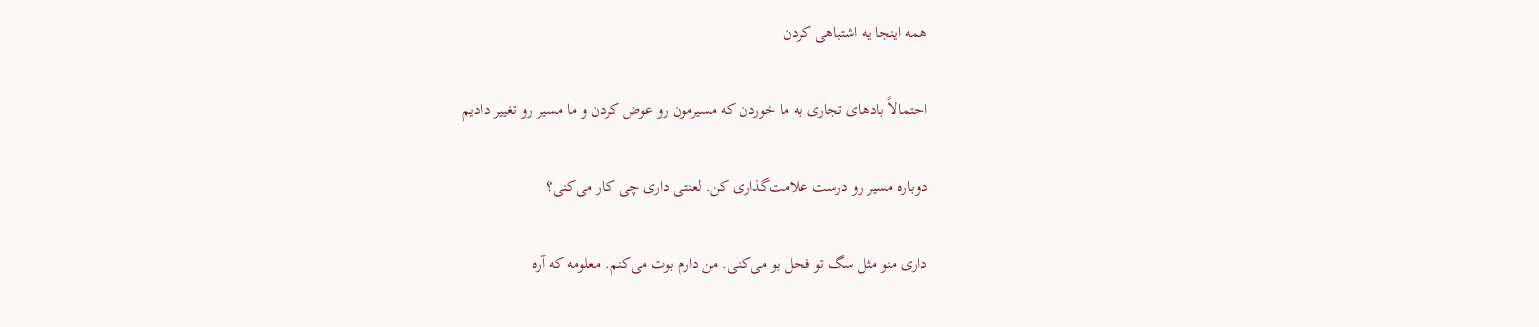همه اینجا یه اشتباهی کردن

احتمالاً بادهای تجاری به ما خوردن که مسیرمون رو عوض کردن و ما مسیر رو تغییر دادیم

دوباره مسیر رو درست علامت‌گذاری کن. لعنتی داری چی کار می‌کنی؟

داری منو مثل سگ تو فحل بو می‌کنی. من دارم بوت می‌کنم. معلومه که آره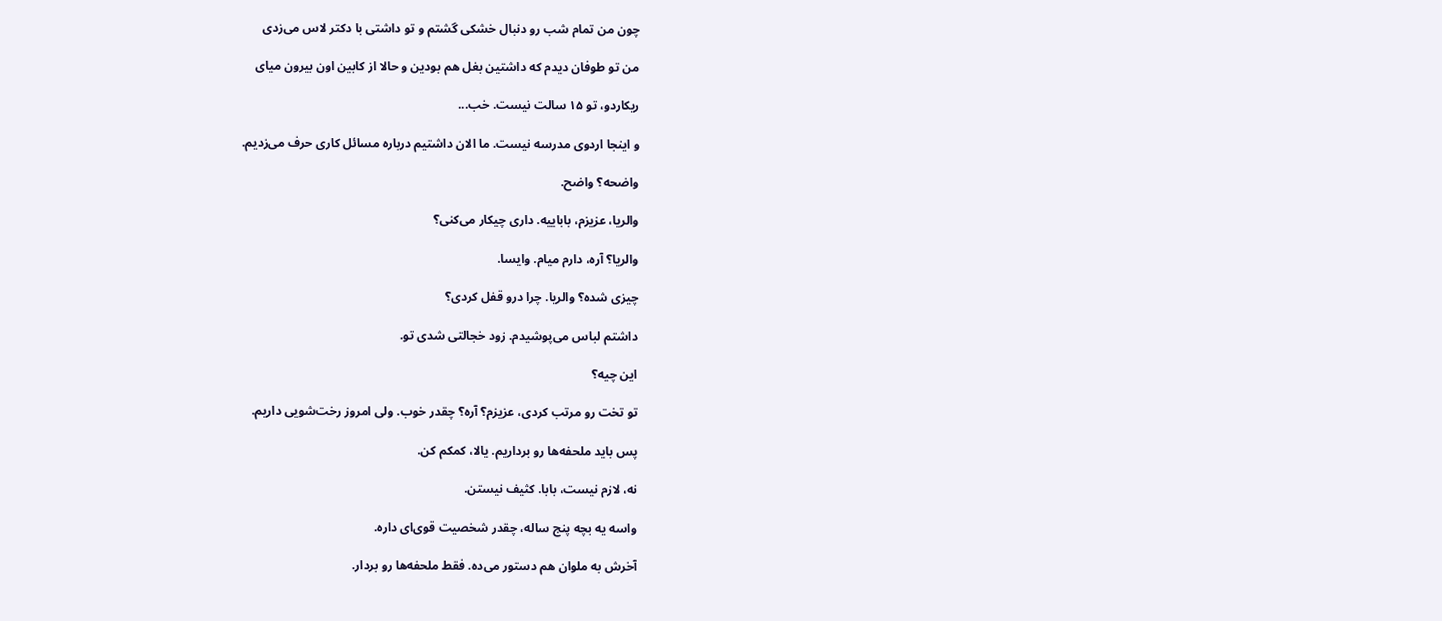چون من تمام شب رو دنبال خشکی گشتم و تو داشتی با دکتر لاس می‌زدی

من تو طوفان دیدم که داشتین بغل هم بودین و حالا از کابین اون بیرون میای

ریکاردو، تو ۱۵ سالت نیست. خب...

و اینجا اردوی مدرسه نیست. ما الان داشتیم درباره مسائل کاری حرف می‌زدیم.

واضحه؟ واضح.

والریا، عزیزم، باباییه. داری چیکار می‌کنی؟

والریا؟ آره، دارم میام. وایسا.

چیزی شده؟ والریا. چرا درو قفل کردی؟

داشتم لباس می‌پوشیدم. زود خجالتی شدی تو.

این چیه؟

تو تخت رو مرتب کردی، عزیزم؟ آره؟ چقدر خوب. ولی امروز رخت‌شویی داریم.

پس باید ملحفه‌ها رو برداریم. یالا، کمکم کن.

نه، لازم نیست، بابا. کثیف نیستن.

واسه یه بچه پنج ساله، چقدر شخصیت قوی‌ای داره.

آخرش به ملوان هم دستور می‌ده. فقط ملحفه‌ها رو بردار.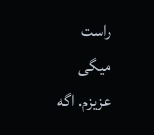راست میگی عزیزم. اگه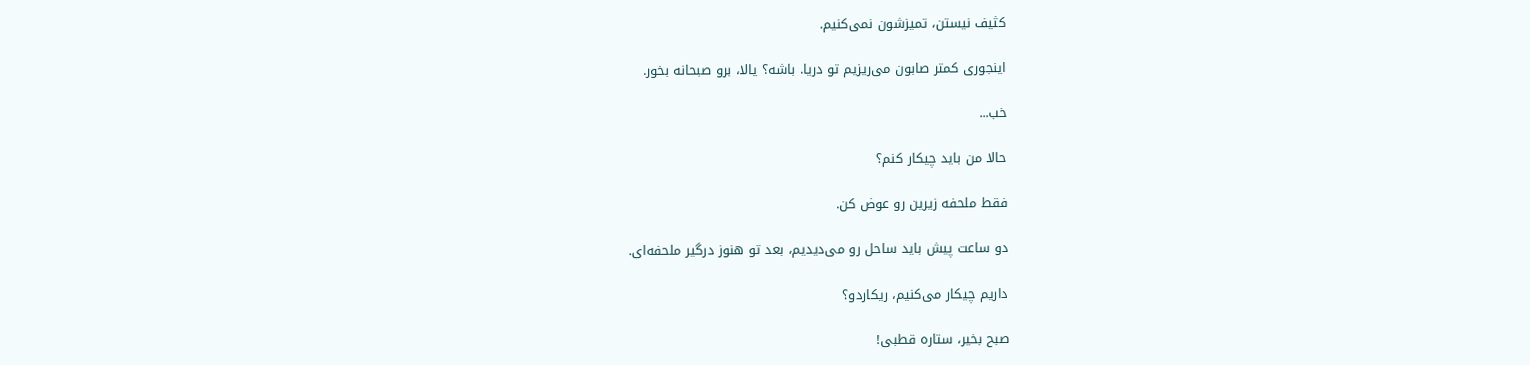کثیف نیستن، تمیزشون نمی‌کنیم.

اینجوری کمتر صابون می‌ریزیم تو دریا. باشه؟ یالا، برو صبحانه بخور.

خب...

حالا من باید چیکار کنم؟

فقط ملحفه زیرین رو عوض کن.

دو ساعت پیش باید ساحل رو می‌دیدیم، بعد تو هنوز درگیر ملحفه‌ای.

داریم چیکار می‌کنیم، ریکاردو؟

صبح بخیر، ستاره قطبی!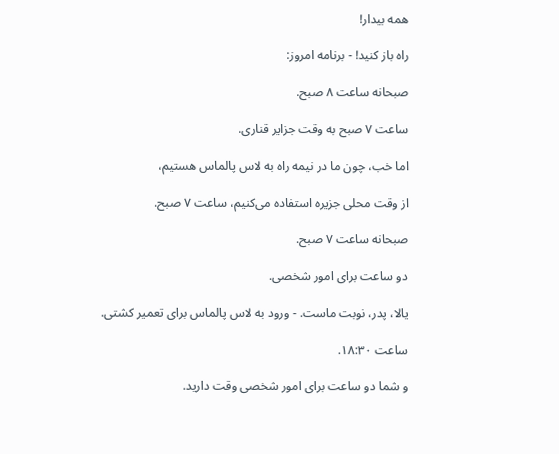همه بیدار!

راه باز کنید! - برنامه امروز:

صبحانه ساعت ۸ صبح.

ساعت ۷ صبح به وقت جزایر قناری.

اما خب، چون ما در نیمه راه به لاس پالماس هستیم،

از وقت محلی جزیره استفاده می‌کنیم، ساعت ۷ صبح.

صبحانه ساعت ۷ صبح.

دو ساعت برای امور شخصی.

یالا، پدر، نوبت ماست. - ورود به لاس پالماس برای تعمیر کشتی.

ساعت ۱۸:۳۰.

و شما دو ساعت برای امور شخصی وقت دارید.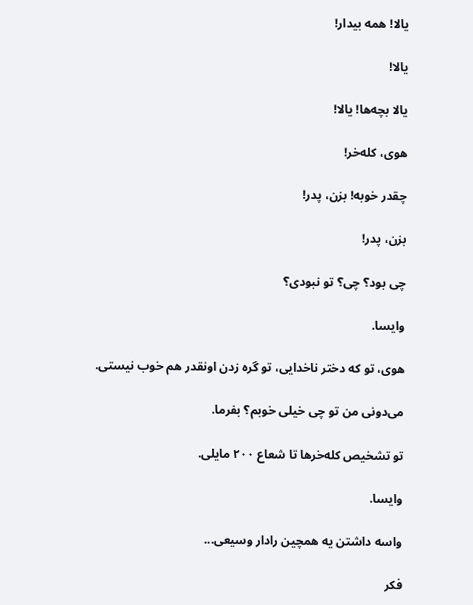یالا! همه بیدار!

یالا!

یالا بچه‌ها! یالا!

هوی، کله‌خر!

چقدر خوبه! بزن، پدر!

بزن، پدر!

چی بود؟ چی؟ تو نبودی؟

وایسا.

هوی، تو که دختر ناخدایی، تو گره زدن اونقدر هم خوب نیستی.

می‌دونی من تو چی خیلی خوبم؟ بفرما.

تو تشخیص کله‌خرها تا شعاع ۲۰۰ مایلی.

وایسا.

واسه داشتن یه همچین رادار وسیعی...

فکر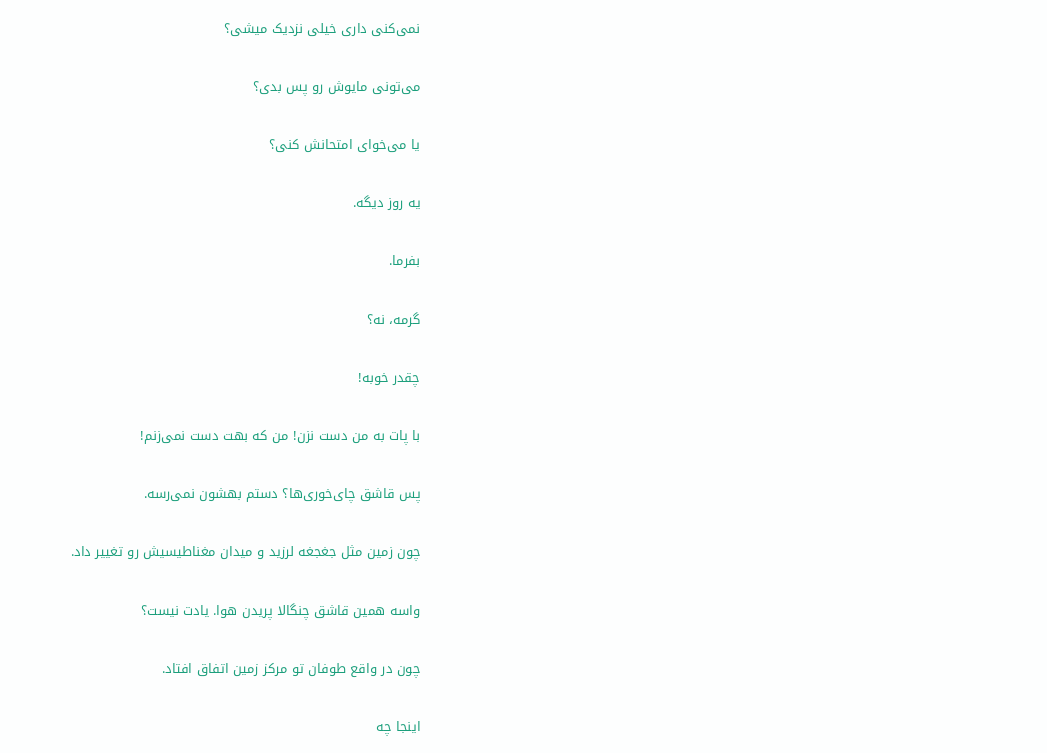نمی‌کنی داری خیلی نزدیک میشی؟

می‌تونی مایوش رو پس بدی؟

یا می‌خوای امتحانش کنی؟

یه روز دیگه.

بفرما.

گرمه، نه؟

چقدر خوبه!

با پات به من دست نزن! من که بهت دست نمی‌زنم!

پس قاشق چای‌خوری‌ها؟ دستم بهشون نمی‌رسه.

چون زمین مثل جغجغه لرزید و میدان مغناطیسیش رو تغییر داد.

واسه همین قاشق چنگالا پریدن هوا. یادت نیست؟

چون در واقع طوفان تو مرکز زمین اتفاق افتاد.

اینجا چه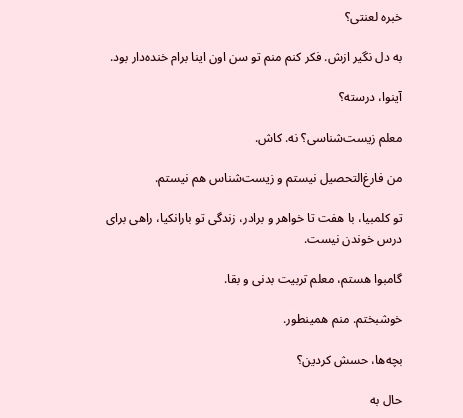خبره لعنتی؟

به دل نگیر ازش. فکر کنم منم تو سن اون اینا برام خنده‌دار بود.

آینوا، درسته؟

معلم زیست‌شناسی؟ نه. کاش.

من فارغ‌التحصیل نیستم و زیست‌شناس هم نیستم.

تو کلمبیا، با هفت تا خواهر و برادر، زندگی تو بارانکیا، راهی برای درس خوندن نیست.

گامبوا هستم، معلم تربیت بدنی و بقا.

خوشبختم. منم همینطور.

بچه‌ها، حسش کردین؟

حال به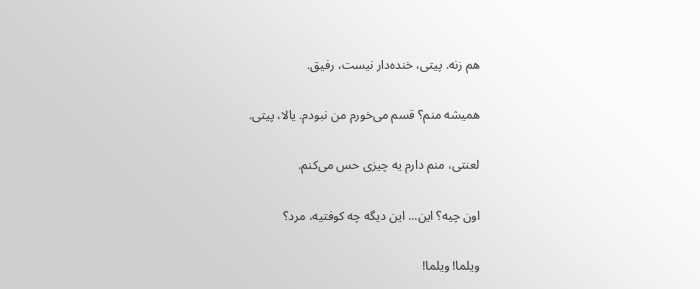هم زنه. پیتی، خنده‌دار نیست، رفیق.

همیشه منم؟ قسم می‌خورم من نبودم. یالا، پیتی.

لعنتی، منم دارم یه چیزی حس می‌کنم.

اون چیه؟ این... این دیگه چه کوفتیه، مرد؟

ویلما! ویلما!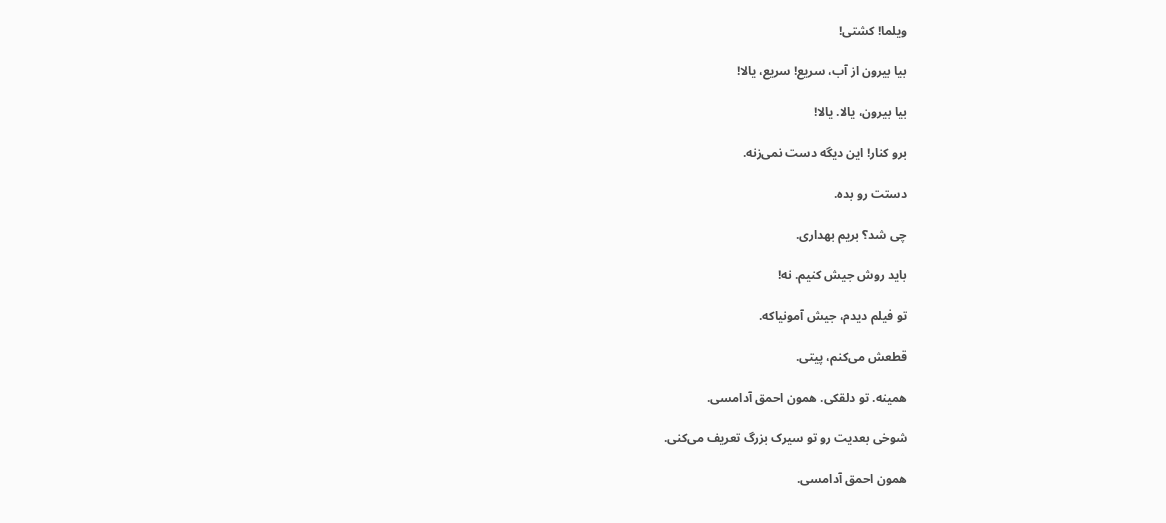ویلما! کشتی!

بیا بیرون از آب، سریع! سریع، یالا!

بیا بیرون، یالا. یالا!

برو کنار! این دیگه دست نمی‌زنه.

دستت رو بده.

چی شد؟ بریم بهداری.

باید روش جیش کنیم. نه!

تو فیلم دیدم، جیش آمونیاکه.

قطعش می‌کنم، پیتی.

همینه. تو دلقکی. همون احمق آدامسی.

شوخی بعدیت رو تو سیرک بزرگ تعریف می‌کنی.

همون احمق آدامسی.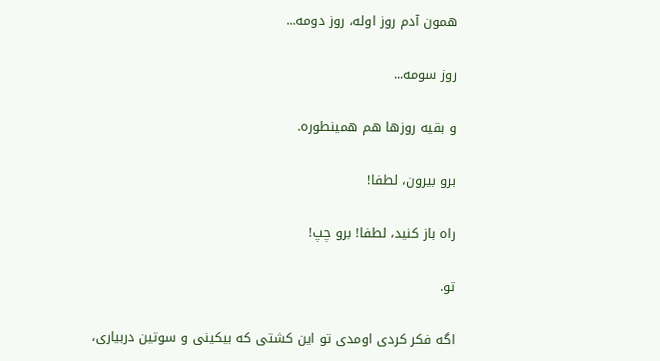همون آدم روز اوله، روز دومه...

روز سومه...

و بقیه روزها هم همینطوره.

برو بیرون، لطفا!

راه باز کنید، لطفا! برو چپ!

تو.

اگه فکر کردی اومدی تو این کشتی که بیکینی و سوتین دربیاری،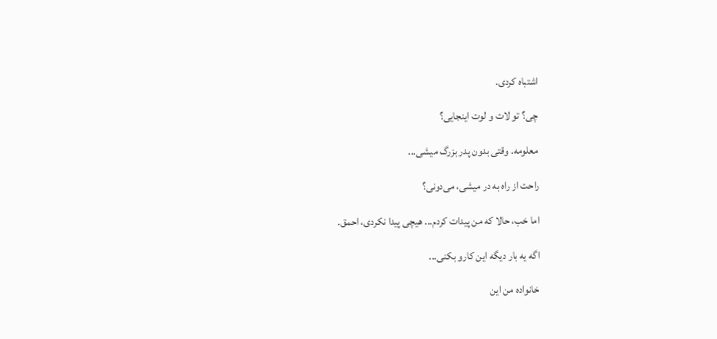اشتباه کردی.

چی؟ تو لات و لوت اینجایی؟

معلومه. وقتی بدون پدر بزرگ میشی...

راحت از راه به در میشی، می‌دونی؟

اما خب، حالا که من پیدات کردم... هیچی پیدا نکردی، احمق.

اگه یه بار دیگه این کارو بکنی...

خانواده من این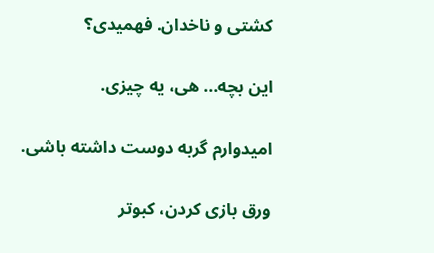کشتی و ناخدان. فهمیدی؟

این بچه... هی، یه چیزی.

امیدوارم گربه دوست داشته باشی.

ورق بازی کردن، کبوتر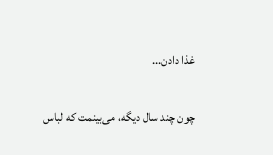غذا دادن...

چون چند سال دیگه، می‌بینمت که لباس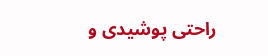راحتی پوشیدی و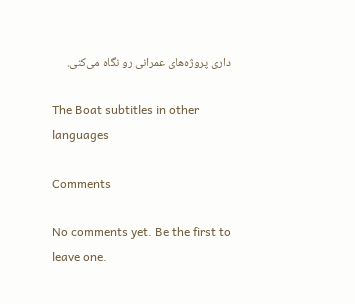داری پروژه‌های عمرانی رو نگاه می‌کنی.

The Boat subtitles in other languages

Comments

No comments yet. Be the first to leave one.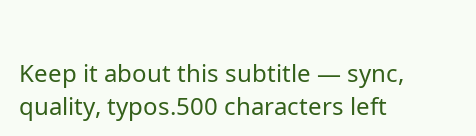Keep it about this subtitle — sync, quality, typos.500 characters left